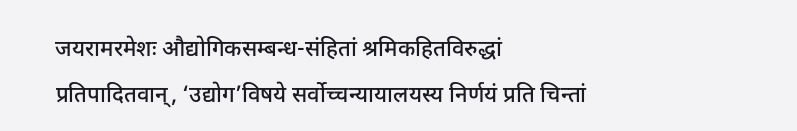जयरामरमेशः औद्योगिकसम्बन्ध-संहितां श्रमिकहितविरुद्धां प्रतिपादितवान्, ‘उद्योग’विषये सर्वोच्चन्यायालयस्य निर्णयं प्रति चिन्तां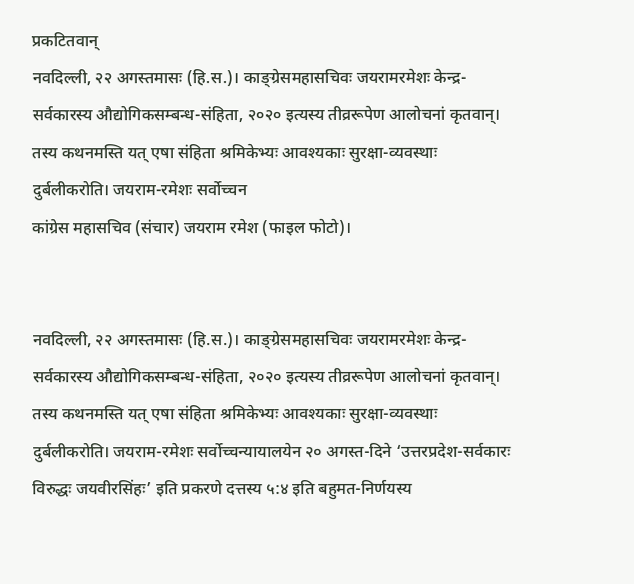प्रकटितवान्
नवदिल्ली, २२ अगस्तमासः (हि.स.)। काङ्ग्रेसमहासचिवः जयरामरमेशः केन्द्र-सर्वकारस्य औद्योगिकसम्बन्ध-संहिता, २०२० इत्यस्य तीव्ररूपेण आलोचनां कृतवान्। तस्य कथनमस्ति यत् एषा संहिता श्रमिकेभ्यः आवश्यकाः सुरक्षा-व्यवस्थाः दुर्बलीकरोति। जयराम-रमेशः सर्वोच्चन
कांग्रेस महासचिव (संचार) जयराम रमेश (फाइल फोटो)।


नवदिल्ली, २२ अगस्तमासः (हि.स.)। काङ्ग्रेसमहासचिवः जयरामरमेशः केन्द्र-सर्वकारस्य औद्योगिकसम्बन्ध-संहिता, २०२० इत्यस्य तीव्ररूपेण आलोचनां कृतवान्। तस्य कथनमस्ति यत् एषा संहिता श्रमिकेभ्यः आवश्यकाः सुरक्षा-व्यवस्थाः दुर्बलीकरोति। जयराम-रमेशः सर्वोच्चन्यायालयेन २० अगस्त-दिने ‘उत्तरप्रदेश-सर्वकारः विरुद्धः जयवीरसिंहः’ इति प्रकरणे दत्तस्य ५:४ इति बहुमत-निर्णयस्य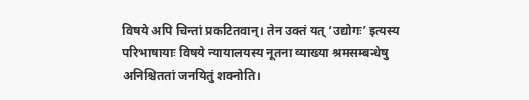विषये अपि चिन्तां प्रकटितवान्। तेन उक्तं यत् ‘उद्योगः’ इत्यस्य परिभाषायाः विषये न्यायालयस्य नूतना व्याख्या श्रमसम्बन्धेषु अनिश्चिततां जनयितुं शक्नोति।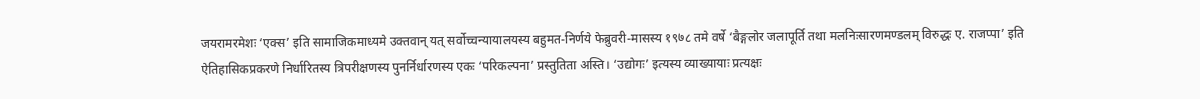जयरामरमेशः ‘एक्स’ इति सामाजिकमाध्यमे उक्तवान् यत् सर्वोच्चन्यायालयस्य बहुमत-निर्णये फेब्रुवरी-मासस्य १९७८ तमे वर्षे ‘बैङ्गलोर जलापूर्ति तथा मलनिःसारणमण्डलम् विरुद्धः ए. राजप्पा’ इति ऐतिहासिकप्रकरणे निर्धारितस्य त्रिपरीक्षणस्य पुनर्निर्धारणस्य एकः ‘परिकल्पना’ प्रस्तुतिता अस्ति। ‘उद्योगः’ इत्यस्य व्याख्यायाः प्रत्यक्षः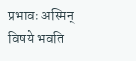प्रभावः अस्मिन् विषये भवति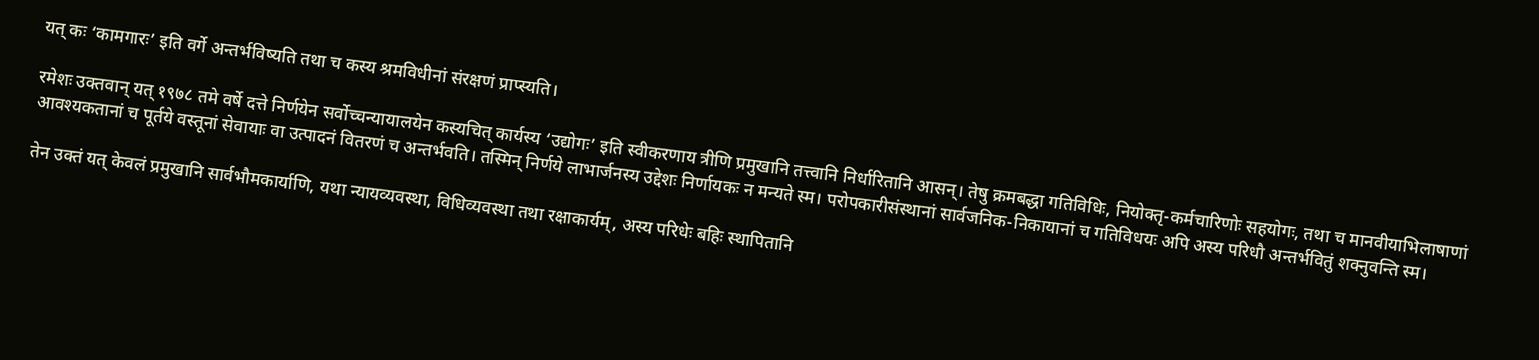यत् कः ‘कामगारः’ इति वर्गे अन्तर्भविष्यति तथा च कस्य श्रमविधीनां संरक्षणं प्राप्स्यति।

रमेशः उक्तवान् यत् १९७८ तमे वर्षे दत्ते निर्णयेन सर्वोच्चन्यायालयेन कस्यचित् कार्यस्य ‘उद्योगः’ इति स्वीकरणाय त्रीणि प्रमुखानि तत्त्वानि निर्धारितानि आसन्। तेषु क्रमबद्धा गतिविधिः, नियोक्तृ-कर्मचारिणोः सहयोगः, तथा च मानवीयाभिलाषाणां आवश्यकतानां च पूर्तये वस्तूनां सेवायाः वा उत्पादनं वितरणं च अन्तर्भवति। तस्मिन् निर्णये लाभार्जनस्य उद्देशः निर्णायकः न मन्यते स्म। परोपकारीसंस्थानां सार्वजनिक-निकायानां च गतिविधयः अपि अस्य परिधौ अन्तर्भवितुं शक्नुवन्ति स्म।

तेन उक्तं यत् केवलं प्रमुखानि सार्वभौमकार्याणि, यथा न्यायव्यवस्था, विधिव्यवस्था तथा रक्षाकार्यम्, अस्य परिधेः बहिः स्थापितानि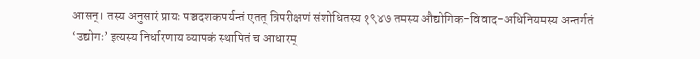आसन्। तस्य अनुसारं प्रायः पञ्चदशकपर्यन्तं एतत् त्रिपरीक्षणं संशोधितस्य १९४७ तमस्य औद्योगिक-विवाद-अधिनियमस्य अन्तर्गतं ‘उद्योगः’ इत्यस्य निर्धारणाय व्यापकं स्थापितं च आधारम्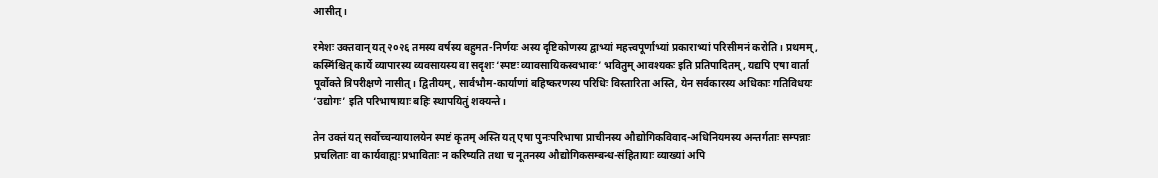आसीत्।

रमेशः उक्तवान् यत् २०२६ तमस्य वर्षस्य बहुमत-निर्णयः अस्य दृष्टिकोणस्य द्वाभ्यां महत्त्वपूर्णाभ्यां प्रकाराभ्यां परिसीमनं करोति। प्रथमम्, कस्मिंश्चित् कार्ये व्यापारस्य व्यवसायस्य वा सदृशः ‘स्पष्टः व्यावसायिकस्वभावः’ भवितुम् आवश्यकः इति प्रतिपादितम्, यद्यपि एषा वार्ता पूर्वोक्ते त्रिपरीक्षणे नासीत्। द्वितीयम्, सार्वभौम-कार्याणां बहिष्करणस्य परिधिः विस्तारिता अस्ति, येन सर्वकारस्य अधिकाः गतिविधयः ‘उद्योगः’ इति परिभाषायाः बहिः स्थापयितुं शक्यन्ते।

तेन उक्तं यत् सर्वोच्चन्यायालयेन स्पष्टं कृतम् अस्ति यत् एषा पुनःपरिभाषा प्राचीनस्य औद्योगिकविवाद-अधिनियमस्य अन्तर्गताः सम्पन्नाः प्रचलिताः वा कार्यवाह्यः प्रभाविताः न करिष्यति तथा च नूतनस्य औद्योगिकसम्बन्ध-संहितायाः व्याख्यां अपि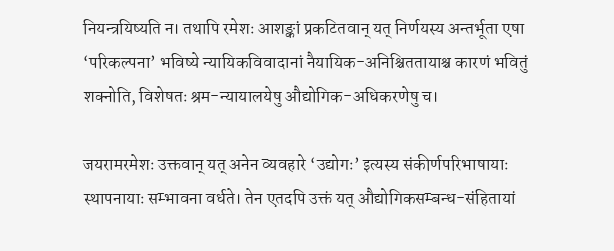नियन्त्रयिष्यति न। तथापि रमेशः आशङ्कां प्रकटितवान् यत् निर्णयस्य अन्तर्भूता एषा ‘परिकल्पना’ भविष्ये न्यायिकविवादानां नैयायिक-अनिश्चिततायाश्च कारणं भवितुं शक्नोति, विशेषतः श्रम-न्यायालयेषु औद्योगिक-अधिकरणेषु च।

जयरामरमेशः उक्तवान् यत् अनेन व्यवहारे ‘उद्योगः’ इत्यस्य संकीर्णपरिभाषायाः स्थापनायाः सम्भावना वर्धते। तेन एतदपि उक्तं यत् औद्योगिकसम्बन्ध-संहितायां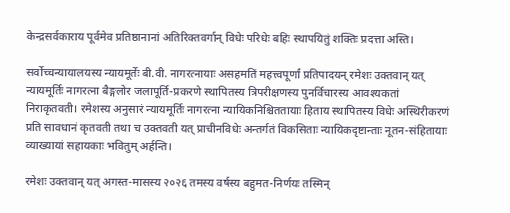केन्द्रसर्वकाराय पूर्वमेव प्रतिष्ठानानां अतिरिक्तवर्गान् विधेः परिधेः बहिः स्थापयितुं शक्तिः प्रदत्ता अस्ति।

सर्वोच्चन्यायालयस्य न्यायमूर्तेः बी.वी. नागरत्नायाः असहमतिं महत्त्वपूर्णां प्रतिपादयन् रमेशः उक्तवान् यत् न्यायमूर्तिः नागरत्ना बैङ्गलोर जलापूर्ति-प्रकरणे स्थापितस्य त्रिपरीक्षणस्य पुनर्विचारस्य आवश्यकतां निराकृतवती। रमेशस्य अनुसारं न्यायमूर्तिः नागरत्ना न्यायिकनिश्चिततायाः हिताय स्थापितस्य विधेः अस्थिरीकरणं प्रति सावधानं कृतवती तथा च उक्तवती यत् प्राचीनविधेः अन्तर्गतं विकसिताः न्यायिकदृष्टान्ताः नूतन-संहितायाः व्याख्यायां सहायकाः भवितुम् अर्हन्ति।

रमेशः उक्तवान् यत् अगस्त-मासस्य २०२६ तमस्य वर्षस्य बहुमत-निर्णयः तस्मिन्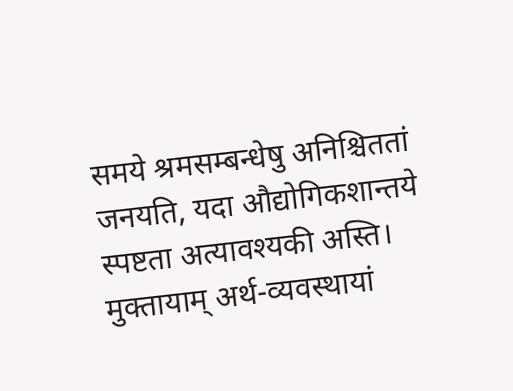समये श्रमसम्बन्धेषु अनिश्चिततां जनयति, यदा औद्योगिकशान्तये स्पष्टता अत्यावश्यकी अस्ति। मुक्तायाम् अर्थ-व्यवस्थायां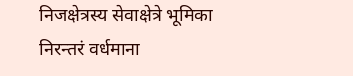निजक्षेत्रस्य सेवाक्षेत्रे भूमिका निरन्तरं वर्धमाना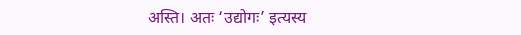अस्ति। अतः ‘उद्योगः’ इत्यस्य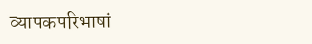व्यापकपरिभाषां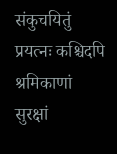संकुचयितुं प्रयत्नः कश्चिदपि श्रमिकाणां सुरक्षां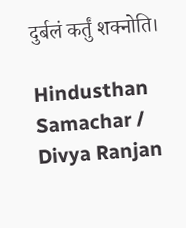दुर्बलं कर्तुं शक्नोति।

Hindusthan Samachar / Divya Ranjan